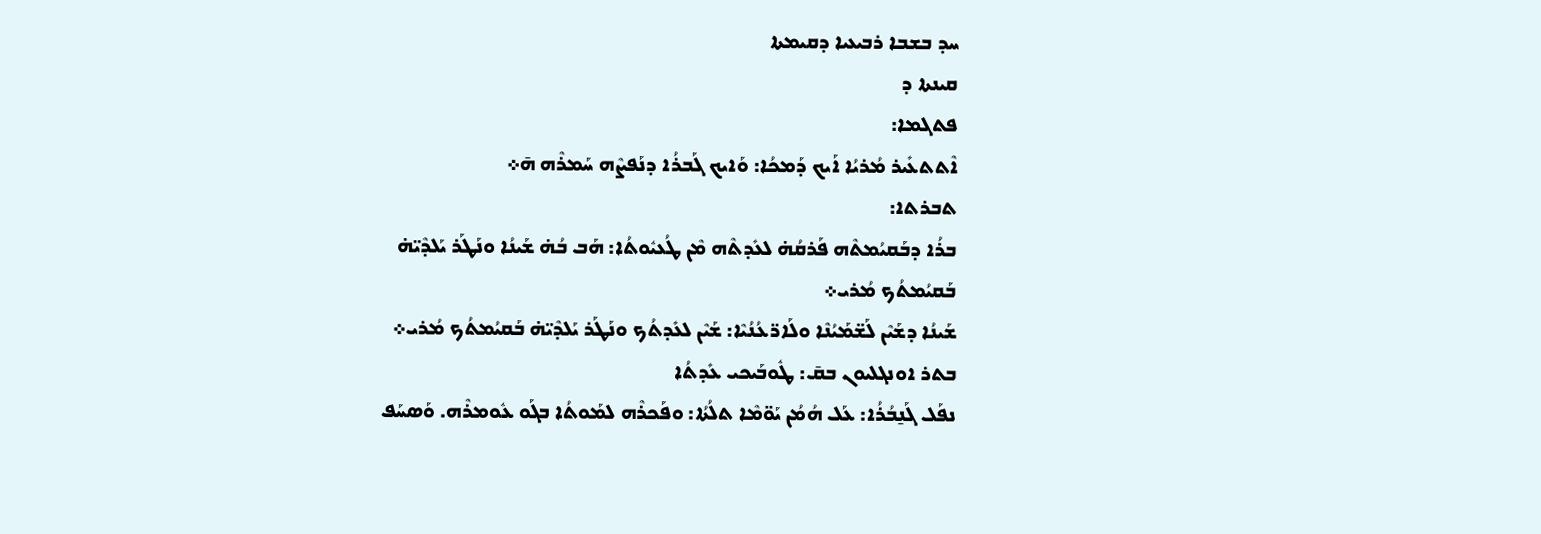ܚܕ ܒܫܒܐ ܪܒܝܥܝܐ ܕܩܝܡܬܐ
ܩܝܢܬܐ ܕ
ܦܬܓܡܐ:
ܐܶܬܬܥܺܝܪ ܡܳܪܝܳܐ ܐܰܝܟ ܕܰܡܟܳܐ: ܘܰܐܝܟ ܓܰܒܪܳܐ ܕܢܰܦܨܶܗ ܚܰܡܪܶܗ ܗ̄܀
ܬܒܪܬ‌ܐ:
ܒܪܳܐ ܕܒܰܩܝܳܡܬܶܗ ܦܰܪܩܳܗ̇ ܠܥܺܕܬܶܗ ܡܶܢ ܛܳܥܝܽܘܬܳܐ: ܗܰܒ ܒܳܗ̇ ܫܰܝܢܳܐ ܘܢܰܛܰܪ ܝܰܠܕܶܝ̈ܗ̇ ܒܰܩܝܳܡܬܳܟ ܡܳܪܝ܀
ܫܰܝܢܳܐ ܕܫܰܝܶܢ ܠܰܫ̈ܡܰܝܳܢܶܐ ܘܠܰܐܪ̈ܥܳܢܳܝܶܐ: ܫܰܝܶܢ ܠܥܺܕܬܳܟ ܘܢܰܛܰܪ ܝܰܠܕܶܝ̈ܗ̇ ܒܰܩܝܳܡܬܳܟ ܡܳܪܝ܀
ܒܬܪ ܐܘܢܓܠܝܘܢ ܒܩ̄: ܛܽܘܒܰܝܟܝ ܥܺܕܬܳܐ
ܢܦܰܠ ܓܰܢ̱ܒܳܪܳܐ: ܥܰܠ ܗܳܡܳܢ ܝܰܘ̈ܡܶܐ ܬܠܳܬܳܐ: ܘܦܰܟܪܶܗ ܠܡܰܘܬܳܐ ܒܓܰܘ ܥܽܘܡܪܶܗ. ܘܰܣܚܰܦ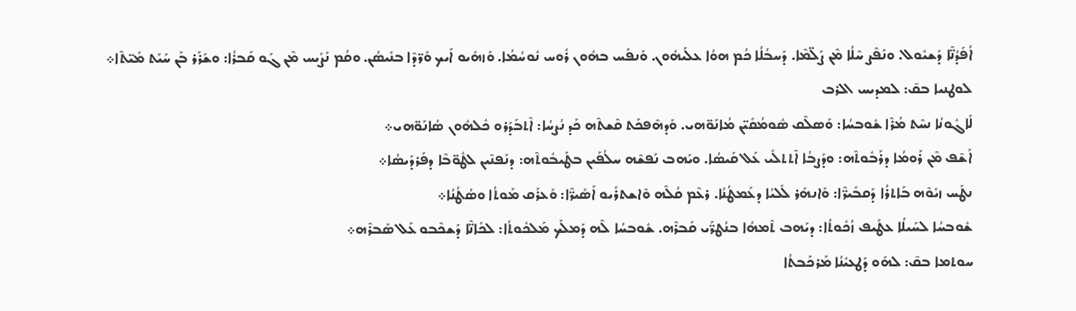ܐܳܦܰܕܳܢ̈ܶܐ ܕܰܫܝܽܘܠ. ܘܢܰܦܶܨ ܚܶܠܳܐ ܡܶܢ ܨܰܠ̈ܡܶܐ. ܕܰܚܒܳܠܳܐ ܟܳܡ ܗܘܳܐ ܥܠܰܝܗܽܘܢ. ܘܰܢܦܰܚ ܒܗܽܘܢ ܪܽܘܚ ܢܽܘܚܳܡܳܐ. ܘܰܙܗܺܝܘ ܐܰܝܟ ܘܰܪ̈ܕܶܐ ܒܢܺܝܣܳܢ. ܘܩܳܡ ܢܰܨܺܝܚ ܡܶܢ ܓܰܘ ܩܰܒܪܳܐ: ܘܫܰܪܰܪ ܒܰܢ ܚܰܝܰܬ ܡܺܝ̈ܬܶܐ܀
ܠܘܛܢܝܐ ܒܩ̄: ܠܡܕܝܚ ܐܠܪܒ
ܠܰܐܓܽܘܢܳܐ ܢܚܶܬ ܡܳܪܶܐ ܫܽܘܒܚܳܐ: ܘܰܣܠܶܩ ܣܽܘܡܳܩܺܝ̈ܢ ܡܳܐܢܰܘ̈ܗܝ. ܘܰܕܗܶܦܟܰܬ ܩܶܫܬܶܗ ܟܰܕ ܢܳܨܚܳܐ: ܐܶܬܒܰܕܰܪܘ ܟܽܠܗܽܘܢ ܣܳܐܢܰܘ̈ܗܝ܀
ܐܰܫܶܦ ܡܶܢ ܪܰܘܡܳܐ ܕܪܰܒܽܘܬܶܗ: ܘܕܰܨܒܳܐ ܐܶܬܬܠܺܝ ܥܰܠ ܩܰܝܣܳܐ. ܘܝܰܗܒ ܢܰܦܫܶܗ ܚܠܳܦܰܝܢ ܒܛܰܝܒܽܘܬܶܗ: ܕܢܰܦܢܶܝܢ ܠܛܽܘ̈ܒܶܐ ܕܦܰܪܕܰܝܣܳܐ܀
ܢܛܰܚ ܙܝܺܘܶܗ ܒܰܐܬܪܳܐ ܕܰܩܒܺܝܪ̈ܶܐ: ܘܰܐܢܗܰܪ ܠܺܠܝܳܐ ܕܥܰܡܛܳܢܳܐ. ܪܥܶܡ ܩܳܠܶܗ ܘܶܐܫܬܪܺܝܘ ܐܰܣܺܝܪ̈ܶܐ: ܘܰܥܪܰܩ ܡܰܘܬܳܐ ܘܣܳܛܳܢܳܐ܀
ܫܽܘܒܚܳܐ ܠܚܰܝܠܳܐ ܥܛܺܝܦ ܙܳܟܽܘܬܳܐ: ܕܝܰܗܒ ܬܶܡܗܳܐ ܒܢܳܛܪ̈ܰܝ ܩܰܒܪܶܗ. ܫܽܘܒܚܳܐ ܠܶܗ ܕܰܡܠܰܟ ܡܰܠܟܽܘܬܳܐ: ܠܟܺܐܢ̈ܶܐ ܕܰܫܟܶܒܘ ܥܰܠ ܣܰܒܪܶܗ܀
ܚܘܬܡܐ ܒܩ̄: ܠܗܰܘ ܕܰܛܥܝܺܢܳܐ ܡܰܪܟܰܒܬܳܐ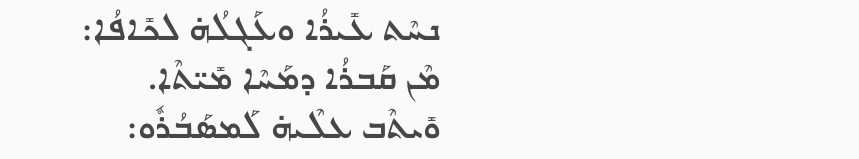ܢܚܶܬ ܥܺܝܪܳܐ ܘܥܰܓܠܳܗ̇ ܠܟܺܐܦܳܐ: ܡܶܢ ܩܰܒܪܳܐ ܕܡܰܚܶܐ ܡܺܝ̈ܬܶܐ. ܘܺܝܬܶܒ ܥܠܶܝܗ̇ ܠܰܡܣܰܒܳܪܽܘ: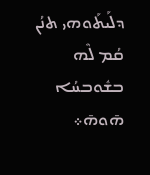ܕܠܰܝܬܰܘܗܝ ܬܢܳܢ ܩܳܡ ܠܶܗ ܒܫܽܘܒܚܳܐ ܗ̄ܘܗ̄܀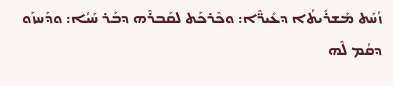ܙܳܚܰܬ ܡܰܫܪܺܝܬܳܐ ܕܥܺܝܪ̈ܶܐ: ܘܟܶܪܟܰܬ ܠܩܰܒܪܶܗ ܕܒܰܪ ܚܰܝܳܐ: ܘܕܰܚܙܰܘ ܕܩܳܡ ܠܶܗ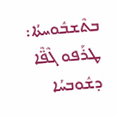ܒܬܶܫܒܽܘܚܬܳܐ: ܛܪܰܦܘ ܓܶܦ̈ܶܐ ܕܫܽܘܒܚܳܐ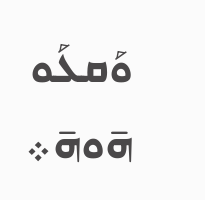ܘܰܩܥܰܘ ܗ̄ܘܗ̄܀